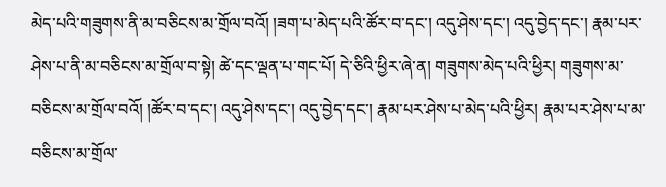མེད་པའི་གཟུགས་ནི་མ་བཅིངས་མ་གྲོལ་བའོ། །ཟག་པ་མེད་པའི་ཚོར་བ་དང་། འདུ་ཤེས་དང་། འདུ་བྱེད་དང་། རྣམ་པར་ཤེས་པ་ནི་མ་བཅིངས་མ་གྲོལ་བ་སྟེ། ཚེ་དང་ལྡན་པ་གང་པོ། དེ་ཅིའི་ཕྱིར་ཞེ་ན། གཟུགས་མེད་པའི་ཕྱིར། གཟུགས་མ་བཅིངས་མ་གྲོལ་བའོ། །ཚོར་བ་དང་། འདུ་ཤེས་དང་། འདུ་བྱེད་དང་། རྣམ་པར་ཤེས་པ་མེད་པའི་ཕྱིར། རྣམ་པར་ཤེས་པ་མ་བཅིངས་མ་གྲོལ་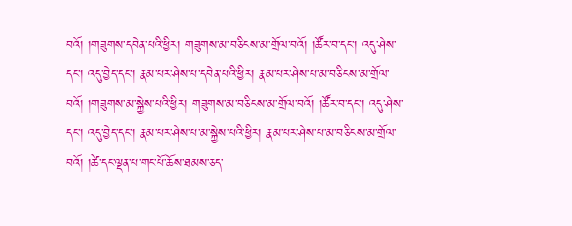བའོ། །གཟུགས་དབེན་པའི་ཕྱིར། གཟུགས་མ་བཅིངས་མ་གྲོལ་བའོ། །ཚོར་བ་དང་། འདུ་ཤེས་དང་། འདུ་བྱེད་དང་། རྣམ་པར་ཤེས་པ་དབེན་པའི་ཕྱིར། རྣམ་པར་ཤེས་པ་མ་བཅིངས་མ་གྲོལ་བའོ། །གཟུགས་མ་སྐྱེས་པའི་ཕྱིར། གཟུགས་མ་བཅིངས་མ་གྲོལ་བའོ། །ཚོར་བ་དང་། འདུ་ཤེས་དང་། འདུ་བྱེད་དང་། རྣམ་པར་ཤེས་པ་མ་སྐྱེས་པའི་ཕྱིར། རྣམ་པར་ཤེས་པ་མ་བཅིངས་མ་གྲོལ་བའོ། །ཚེ་དང་ལྡན་པ་གང་པོ་ཆོས་ཐམས་ཅད་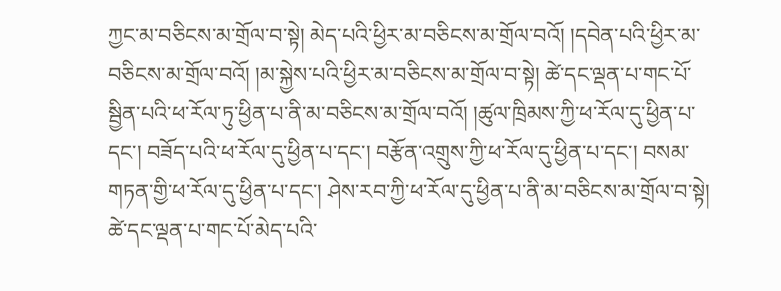ཀྱང་མ་བཅིངས་མ་གྲོལ་བ་སྟེ། མེད་པའི་ཕྱིར་མ་བཅིངས་མ་གྲོལ་བའོ། །དབེན་པའི་ཕྱིར་མ་བཅིངས་མ་གྲོལ་བའོ། །མ་སྐྱེས་པའི་ཕྱིར་མ་བཅིངས་མ་གྲོལ་བ་སྟེ། ཚེ་དང་ལྡན་པ་གང་པོ་སྦྱིན་པའི་ཕ་རོལ་ཏུ་ཕྱིན་པ་ནི་མ་བཅིངས་མ་གྲོལ་བའོ། །ཚུལ་ཁྲིམས་ཀྱི་ཕ་རོལ་དུ་ཕྱིན་པ་དང་། བཟོད་པའི་ཕ་རོལ་དུ་ཕྱིན་པ་དང་། བརྩོན་འགྲུས་ཀྱི་ཕ་རོལ་དུ་ཕྱིན་པ་དང་། བསམ་གཏན་གྱི་ཕ་རོལ་དུ་ཕྱིན་པ་དང་། ཤེས་རབ་ཀྱི་ཕ་རོལ་དུ་ཕྱིན་པ་ནི་མ་བཅིངས་མ་གྲོལ་བ་སྟེ། ཚེ་དང་ལྡན་པ་གང་པོ་མེད་པའི་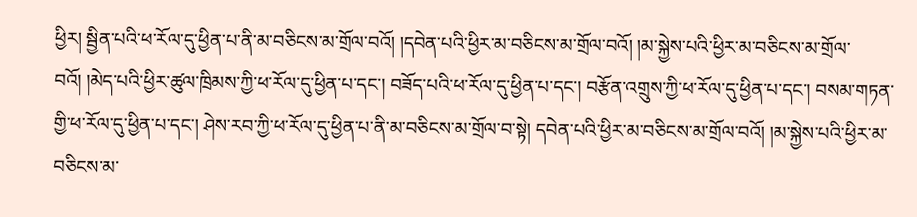ཕྱིར། སྦྱིན་པའི་ཕ་རོལ་དུ་ཕྱིན་པ་ནི་མ་བཅིངས་མ་གྲོལ་བའོ། །དབེན་པའི་ཕྱིར་མ་བཅིངས་མ་གྲོལ་བའོ། །མ་སྐྱེས་པའི་ཕྱིར་མ་བཅིངས་མ་གྲོལ་བའོ། །མེད་པའི་ཕྱིར་ཚུལ་ཁྲིམས་ཀྱི་ཕ་རོལ་དུ་ཕྱིན་པ་དང་། བཟོད་པའི་ཕ་རོལ་དུ་ཕྱིན་པ་དང་། བརྩོན་འགྲུས་ཀྱི་ཕ་རོལ་དུ་ཕྱིན་པ་དང་། བསམ་གཏན་གྱི་ཕ་རོལ་དུ་ཕྱིན་པ་དང་། ཤེས་རབ་ཀྱི་ཕ་རོལ་དུ་ཕྱིན་པ་ནི་མ་བཅིངས་མ་གྲོལ་བ་སྟེ། དབེན་པའི་ཕྱིར་མ་བཅིངས་མ་གྲོལ་བའོ། །མ་སྐྱེས་པའི་ཕྱིར་མ་བཅིངས་མ་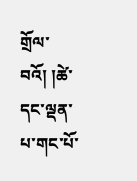གྲོལ་བའོ། །ཚེ་དང་ལྡན་པ་གང་པོ་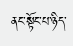ནང་སྟོང་པ་ཉིད་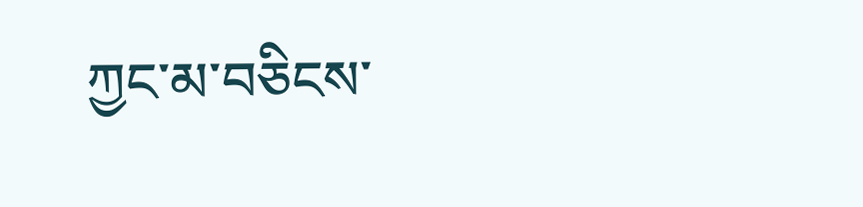ཀྱང་མ་བཅིངས་